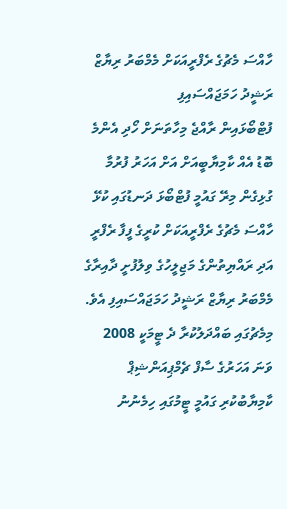ހާއްސަ މެޗުގެ ރެފްރީއަކަށް މެމްބަރު ރިޔާޒް ރަޝީދު ހަމަޖައްސައިފި
ފުޓްބޯޅައިން ރާއްޖެ މިހާތަނަށް ހޯދި އެންމެ ބޮޑު އެއް ކާމިޔާބީއަށް އަށް އަހަރު ފުރުމާ ގުޅިގެން މިރޭ ގައުމީ ފުޓްބޯޅަ ދަނޑުގައި ކުޅޭ ހާއްސަ މެޗުގެ ރެފްރީއަކަށް ކުރީގެ ފީފާ ރެފްރީ އަދި ރައްޔިތުންގެ މަޖިލީހުގެ ވިލުފުށީ ދާއިރާގެ މެމްބަރު ރިޔާޒް ރަޝީދު ހަމަޖައްސައިފި އެވެ.
މިމެޗުގައި ބައްދަލުކުރާ ދެ ޓީމަކީ 2008 ވަނަ އަހަރުގެ ސާފް ޗެމްޕިއަންޝިޕް ކާމިޔާބުކުރި ގައުމީ ޓީމުގައި ހިމެނުނު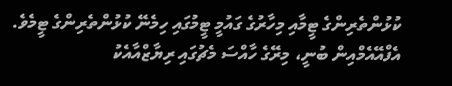ކުޅުންތެރިންގެ ޓީމާއި މިހާރުގެ ގައުމީ ޓީމުގައި ހިމެނޭ ކުޅުންތެރިންގެ ޓީމެވެ.
އެފްއޭއެމްއިން ބުނީ، މިރޭގެ ހާއްސަ މެޗުގައި ރިޔާޒްއާއެކު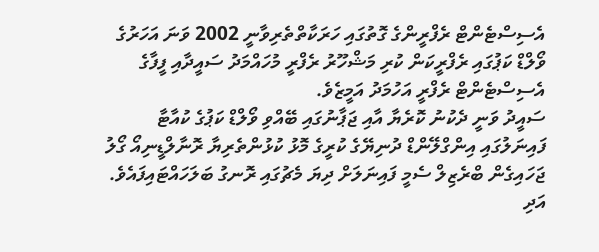އެސިސްޓެންޓް ރެފްރީންގެ ގޮތުގައި ހަރަކާތްތެރިވާނީ 2002 ވަނަ އަހަރުގެ ވޯލްޑް ކަޕުގައި ރެފްރީކަން ކުރި މަޝްހޫރު ރެފްރީ މުހައްމަދު ސައީދާއި ފީފާގެ އެސިސްޓެންޓް ރެފްރީ އަހުމަދު އަމީޒެވެ.
ސައީދު ވަނީ ދެކުނު ކޮރެޔާ އާއި ޖަޕާނުގައި ބޭއްވި ވޯލްޑް ކަޕުގެ ކުއާޓާ ފައިނަލުގައި އިންގްލޭންޑް ދުނިޔޭގެ ކުރީގެ މޮޅު ކުޅުންތެރިޔާ ރޮނާލްޑީނިއޯ ގޯލު ޖަހައިގެން ބްރެޒިލް ސެމީ ފައިނަލަށް ދިޔަ މެޗުގައި ރޮނގު ބަލަހައްޓައިފައެވެ. އަދި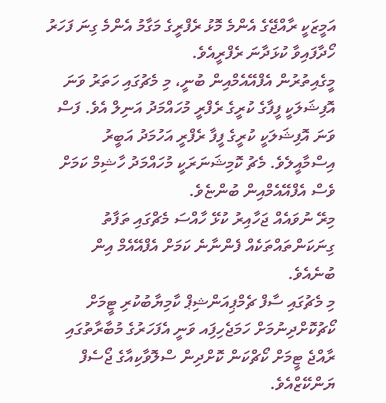އަމީޒަކީ ރާއްޖޭގެ އެންމެ މޮޅު ރެފްރީގެ މަގާމު އެންމެ ގިނަ ފަހަރު ހޯދާފައިވާ ކުޅަދާނަ ރެފްރީއެވެ.
މީގެއިތުރުން އެފްއޭއެމްއިން ބުނީ، މި މެޗުގައި ހަތަރު ވަނަ އޮފިޝަލަކީ ފީފާގެ ކުރީގެ ރެފްރީ މުހައްމަދު އަނިލް އެވެ. ފަސް ވަނަ އޮފިޝަލަކީ ކުރީގެ ފީފާ ރެފްރީ އަހުމަދު އަބީރު އިސްމާއީލެވެ. މެޗު ކޮމިޝަނަރަކީ މުހައްމަދު ހާޝިމް ކަމަށް ވެސް އެފްއޭއެމްއިން ބުންޏެވެ.
މިރޭ ނުވައެއް ޖަހާއިރު ކުޅޭ ހާއްސަ މެޗްގައި ތަފާތު ގިނަކަންތައްތަކެއް ފެންނާނެ ކަމަށް އެފްއޭއެމް އިން ބުނެއެވެ.
މި މެޗުގައި ސާފް ޗެމްޕިއަންޝިޕް ކާމިޔާބުކުރި ޓީމަށް ކޯޗުކޮށްދިނުމަށް ހަމަޖެހިފަިއ ވަނީ އެފަހަރުގެ މުބާރާތުގައި ރާއްޖެ ޓީމަށް ކޯޗްކަން ކޮށްދިން ސްލޮވާކިއާގެ ޖޯސެފް ޔަންކޭޒްއެވެ.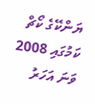ޔަންކޭގެ ކޯޗް ކަމުގައި 2008 ވަނަ އަހަރު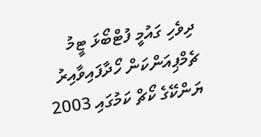ދިވެހި ގައުމީ ފުޓްބޯޅަ ޓީމު ޗެމްޕިއަންކަން ހޯދާފައިވާއިރު ޔަންކޭގެ ކޯޗް ކަމުގައި 2003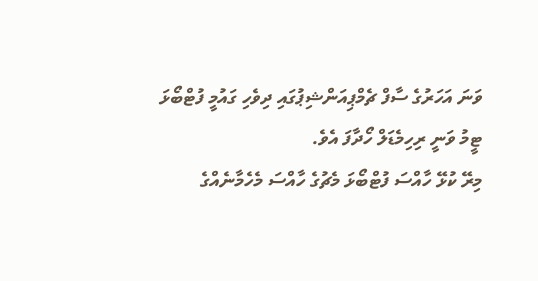ވަނަ އަހަރުގެ ސާފް ޗެމްޕިއަންޝިޕުގައި ދިވެހި ގައުމީ ފުޓްބޯޅަ ޓީމު ވަނީ ރިހިމެޑަލް ހޯދާފަ އެވެ.
މިރޭ ކުޅޭ ހާއްސަ ފުޓްބޯޅަ މެޗުގެ ހާއްސަ މެހެމާނެއްގެ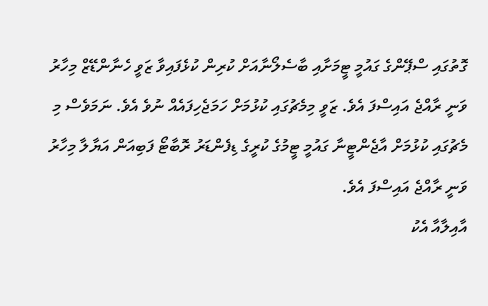ގޮތުގައި ސްޕޭންގެ ގައުމީ ޓީމަށާއި ބާސެލޯނާއަށް ކުރިން ކުޅެފައިވާ ޒަވީ ހެނާންޑޭޒް މިހާރު ވަނީ ރާއްޖެ އައިސްފަ އެވެ. ޒަވީ މިމެޗުގައި ކުޅުމަށް ހަމަޖެހިފައެއް ނުވެ އެވެ. ނަމަވެސް މި މެޗުގައި ކުޅުމަށް އާޖެންޓީނާ ގައުމީ ޓީމުގެ ކުރީގެ ޑިފެންޑަރު ރޮބާޓޯ ފަބިއަން އަޔާލާ މިހާރު ވަނީ ރާއްޖެ އައިސްފަ އެވެ.
އާއިލާއާ އެކު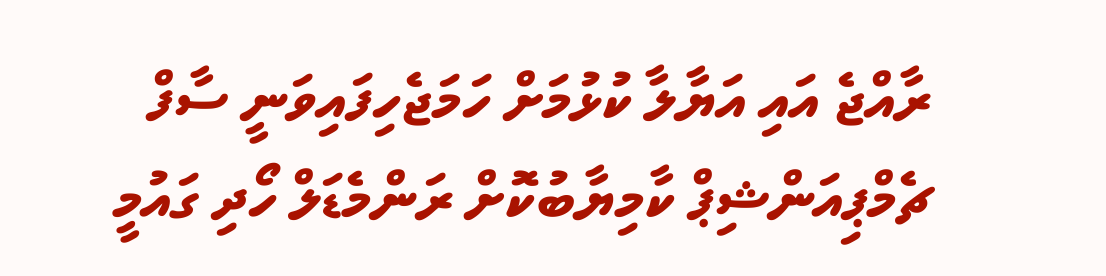ރާއްޖެ އައި އަޔާލާ ކުޅުމަށް ހަމަޖެހިފައިވަނީ ސާފް ޗެމްޕިއަންޝިޕް ކާމިޔާބުކޮށް ރަންމެޑަލް ހޯދި ގައުމީ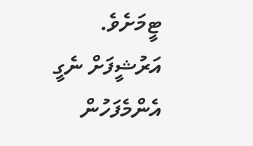ޓީމަށެވެ.
އަރުޝީފަށް ނެގީ
އެންމެފަހުން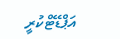އަޕްޑޭޓްކުރީ